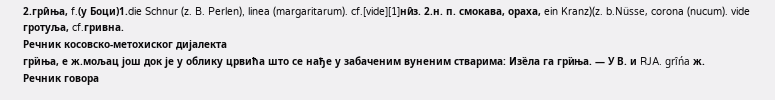2.гри̑ња, f.(у Боци)1.die Schnur (z. B. Perlen), linea (margaritarum). cf.[vide][1]ни̑з. 2.н. п. смокава, ораха, ein Kranz)(z. b.Nüsse, corona (nucum). vide гротуља, cf.гривна.
Речник косовско-метохиског дијалекта
гри̏ња, е ж.мољац још док је у облику црвића што се нађе у забаченим вуненим стварима: Изе̏ла га гри̏ња. — У В. и RJA. grȋńa ж.
Речник говора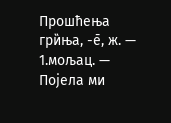Прошћења
гри̏ња, -е̄, ж. — 1.мољац. — Појела ми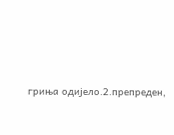гриња одијело.2.препреден,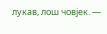лукав, лош човјек. —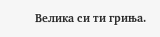Велика си ти гриња.